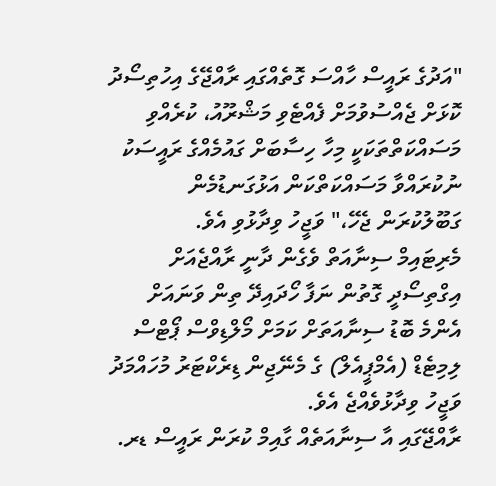"އަދުގެ ރައީސް ހާއްސަ ގޮތެއްގައި ރާއްޖޭގެ އިހުތިސޯދު ކޮޅަށް ޖެއްސުވުމަށް ފެއްޓެވި މަޝްރޫއު، ކުރެއްވި މަސައްކަތްތަކަކީ މިހާ ހިސާބަށް ގައުމެއްގެ ރައީސަކު ނުކުރައްވާ މަސައްކަތްކަން އަޅުގަނޑުމެން ގަބޫލުކުރަން ޖެހޭ،" ވަޖީހު ވިދާޅުވި އެވެ.
މެރިޓައިމް ސިނާއަތް ވެގެން ދާނީ ރާއްޖެއަށް އިގްތިސޯދީ ގޮތުން ނަފާ ހޯދައިދޭ ތިން ވަނައަށް އެންމެ ބޮޑު ސިނާއަތަށް ކަމަށް މޯލްޑިވްސް ޕޯޓްސް ލިމިޓެޑް (އެމްޕީއެލް) ގެ މެނޭޖިން ޑިރެކްޓަރު މުހައްމަދު ވަޖީހު ވިދާޅުވެއްޖެ އެވެ.
ރާއްޖޭގައި އާ ސިނާއަތެއް ގާއިމް ކުރަން ރައީސް ޑރ.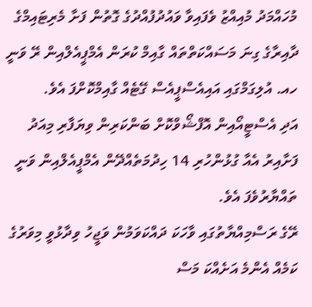މުހައްމަދު މުއިއްޒު ވެފައިވާ ވައުދުފުއްދުގެ ގޮތުން ފަށާ މެރިޓައިމްގެ ދާއިރާގެ ގިނަ މަސައްކަތްތައް ގާއިމް ކުރަން އެމްޕީއެލްއިން ރޭ ވަނީ ހއ. އުލިގަމްގައި އައިއެސްޕީއެސް ގޭޓެއް ގާއިމްކޮށްފަ އެވެ.
އަދި އެސްޓީއޯއިން އޮފްޝޯވްކޮށް ބަންކަރިން ވިޔަފާރި މިއަދު ފަށާއިރު އެއާ ގުޅުންހުރި 14 ހިދުމަތެއްދޭން އެމްޕީއެލްއިން ވަނީ ތައްޔާރުވެފަ އެވެ.
ރޭގެ ރަސްމިއްޔާތުގައި ވާހަކަ ދައްކަވަމުން ވަޖީހު ވިދާޅުވީ މިވަރުގެ ކަމެއް އެންމެ އަށެއްކަ މަސް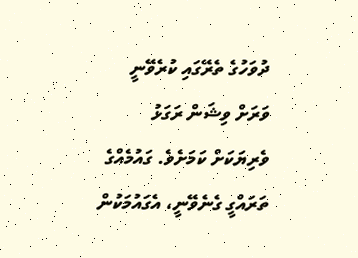ދުވަހުގެ ތެރޭގައި ކުރެވޭނީ ވަރަށް ވިޝަން ރަގަޅު ވެރިޔަކަށް ކަމަށެވެ. ގައުމެއްގެ ތަރައްގީ ގެނެވޭނީ، އެގައުމަކުން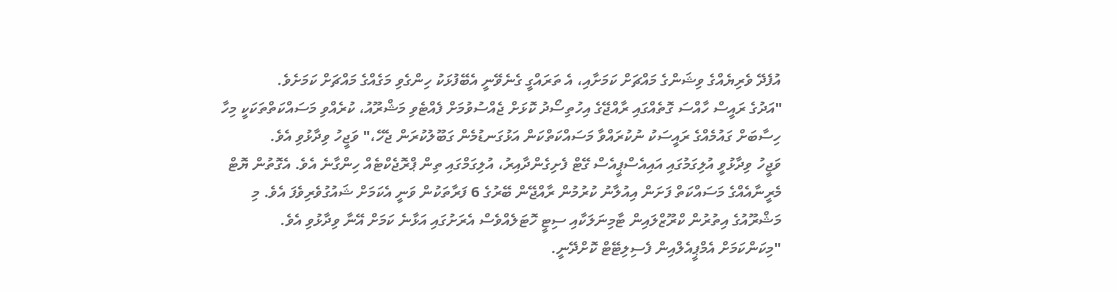އުފެދޭ ވެރިޔެއްގެ ވިޝަންގެ މައްޗަށް ކަމަށާއި، އެ ތަރައްގީ ގެނެވޭނީ އެބޭފުޅަކު ހިންގެވި މަގެއްގެ މައްޗަށް ކަމަށެވެ.
"އަދުގެ ރައީސް ހާއްސަ ގޮތެއްގައި ރާއްޖޭގެ އިހުތިސޯދު ކޮޅަށް ޖެއްސުވުމަށް ފެއްޓެވި މަޝްރޫއު، ކުރެއްވި މަސައްކަތްތަކަކީ މިހާ ހިސާބަށް ގައުމެއްގެ ރައީސަކު ނުކުރައްވާ މަސައްކަތްކަން އަޅުގަނޑުމެން ގަބޫލުކުރަން ޖެހޭ،" ވަޖީހު ވިދާޅުވި އެވެ.
ވަޖީހު ވިދާޅުވީ އުލިގަމުގައި އައިއެސްޕީއެސް ގޭޓް ފެށިގެންދާއިރު، އުލިގަމްގައި ތިން ޕްރޮޖެކްޓެއް ހިންގާނެ އެވެ. އެގޮތުން ޔޮޓް މެރީނާއެއްގެ މަސައްކަތް ފަށަން އިއުލާނު ކުރުމުން ރާއްޖޭން ބޭރުގެ 6 ފަރާތަކުން ވަނީ އެކަމަށް ޝައުގުވެރިވެފަ އެވެ. މި މަޝްރޫއުގެ އިތުރުން ކްރޫޒްލައިން ޓާމިނަލަކާއި ސިޓީ ހޮޓަލެއްވެސް އެރަށުގައި އަޅާނެ ކަމަށް އޭނާ ވިދާޅުވި އެވެ.
"މިކަންކަމަށް އެމްޕީއެލްއިން ފެސިލިޓޭޓް ކޮށްދޭނީ.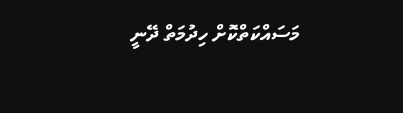މަސައްކަތްކޮށް ހިދުމަތް ދޭނީ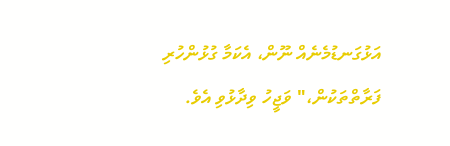އަޅުގަނޑުމެނެއް ނޫން، އެކަމާ ގުޅުންހުރި ފަރާތްތަކުން،" ވަޖީހު ވިދާޅުވި އެވެ.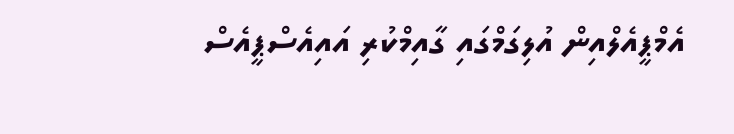އެމްޕީއެލްއިން އުލިގަމްގައި ގާއިމްކުރި އައިއެސްޕީއެސް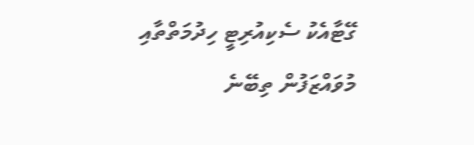ގޭޓާއެކު ސެކިއުރިޓީ ހިދުމަތްތާއި މުވައްޒަފުން ތިބޭނެ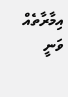އިމާރާތެއް ވަނީ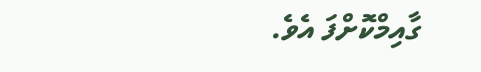ގާއިމްކޮށްފަ އެވެ.